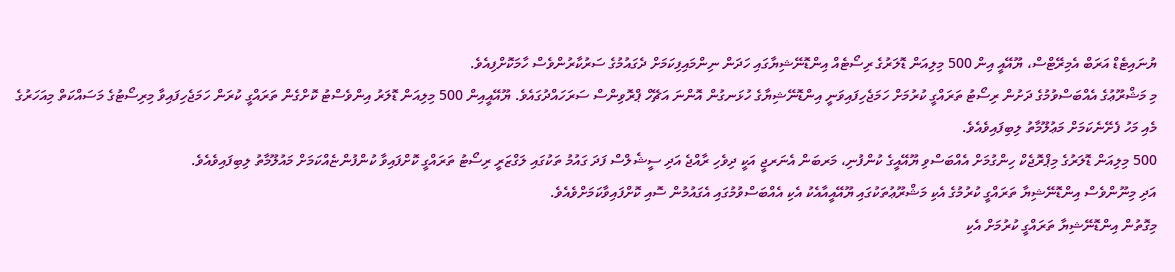ޔުނައިޓެޑް އަރަބް އެމިރޭޓްސް، ޔޫއޭއީ އިން 500 މިލިއަން ޑޮލަރުގެ ރިސޯޓެއް އިންޑޮނޭޝިޔާގައި ހަދަން ނިންމައިފިކަމަށް ދެގައުމުގެ ސަރުކާރުންވެސް ހާމަކޮށްފިއެވެ.
މި މަޝްރޫޢުގެ އެއްބަސްވުމުގެ ދަށުން ރިސޯޓު ތަރައްގީ ކުރުމަށް ހަމަޖެހިފައިވަނީ އިންޑޮނޭޝިޔާގެ ހުޅަނގުން އޮންނަ އަޗޭހް ޕްރޮވިންސް ސަރަހައްދުގައެވެ. ޔޫއޭއީއިން 500 މިލިއަން ޑޮލަރު އިންވެސްޓު ކޮށްގެން ތަރައްގީ ކުރަން ހަމަޖެހިފައިވާ މިރިސޯޓުގެ މަސައްކަތް މިއަހަރުގެ މެއި މަހު ފެށޭނެކަމަށް މަޢުލޫމާތު ލިބިފައިވެއެވެ.
500 މިލިއަން ޑޮލަރުގެ މިޕްރޮޖެކް ހިންގުމަށް އެއްބަސްވި ޔޫއޭއީގެ ކުންފުނި، މަރބަން އެނަރޖީ އަކީ ދިވެހި ރާއްޖެ އަދި ސީޝެލްސް ފަދަ ގައުމު ތަކުގައި ލަގްޒަރީ ރިސޯޓު ތަރައްގީ ކޮށްފައިވާ ކުންފުންޏެއްކަމަށް މައުލޫމާތު ލިބިފައިވެއެވެ.
އަދި މިނޫންވެސް އިންޑޮނޭޝިޔާ ތަރައްގީ ކުރުމުގެ އެކި މަޝްރޫޢުތަކުގައި ޔޫއޭއީއާއެކު އެކި އެއްބަސްވުމުގައި އެގައުމުން ސޮއި ކޮށްފައިވާކަމަށްވެއެވެ.
މިގޮތުން އިންޑޮނޭޝިޔާ ތަރައްގީ ކުރުމަށް އެކި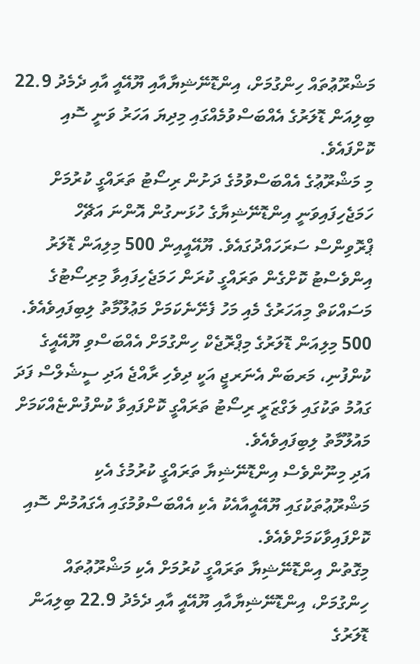މަޝްރޫޢުތައް ހިންގުމަށް، އިންޑޮނޭޝިޔާއާއި ޔޫއޭއީ އާއި ދެމެދު 22.9 ބިލިއަން ޑޮލަރުގެ އެއްބަސްވުމެއްގައި މިދިޔަ އަހަރު ވަނީ ސޮއި ކޮށްފައެވެ.
މި މަޝްރޫޢުގެ އެއްބަސްވުމުގެ ދަށުން ރިސޯޓު ތަރައްގީ ކުރުމަށް ހަމަޖެހިފައިވަނީ އިންޑޮނޭޝިޔާގެ ހުޅަނގުން އޮންނަ އަޗޭހް ޕްރޮވިންސް ސަރަހައްދުގައެވެ. ޔޫއޭއީއިން 500 މިލިއަން ޑޮލަރު އިންވެސްޓު ކޮށްގެން ތަރައްގީ ކުރަން ހަމަޖެހިފައިވާ މިރިސޯޓުގެ މަސައްކަތް މިއަހަރުގެ މެއި މަހު ފެށޭނެކަމަށް މަޢުލޫމާތު ލިބިފައިވެއެވެ.
500 މިލިއަން ޑޮލަރުގެ މިޕްރޮޖެކް ހިންގުމަށް އެއްބަސްވި ޔޫއޭއީގެ ކުންފުނި، މަރބަން އެނަރޖީ އަކީ ދިވެހި ރާއްޖެ އަދި ސީޝެލްސް ފަދަ ގައުމު ތަކުގައި ލަގްޒަރީ ރިސޯޓު ތަރައްގީ ކޮށްފައިވާ ކުންފުންޏެއްކަމަށް މައުލޫމާތު ލިބިފައިވެއެވެ.
އަދި މިނޫންވެސް އިންޑޮނޭޝިޔާ ތަރައްގީ ކުރުމުގެ އެކި މަޝްރޫޢުތަކުގައި ޔޫއޭއީއާއެކު އެކި އެއްބަސްވުމުގައި އެގައުމުން ސޮއި ކޮށްފައިވާކަމަށްވެއެވެ.
މިގޮތުން އިންޑޮނޭޝިޔާ ތަރައްގީ ކުރުމަށް އެކި މަޝްރޫޢުތައް ހިންގުމަށް، އިންޑޮނޭޝިޔާއާއި ޔޫއޭއީ އާއި ދެމެދު 22.9 ބިލިއަން ޑޮލަރުގެ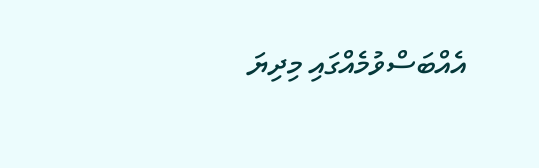އެއްބަސްވުމެއްގައި މިދިޔަ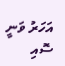އަހަރު ވަނީ ސޮއި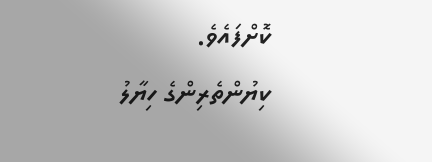ކޮށްފައެވެ.
ކިޔުންތެރިންގެ ހިޔާލު